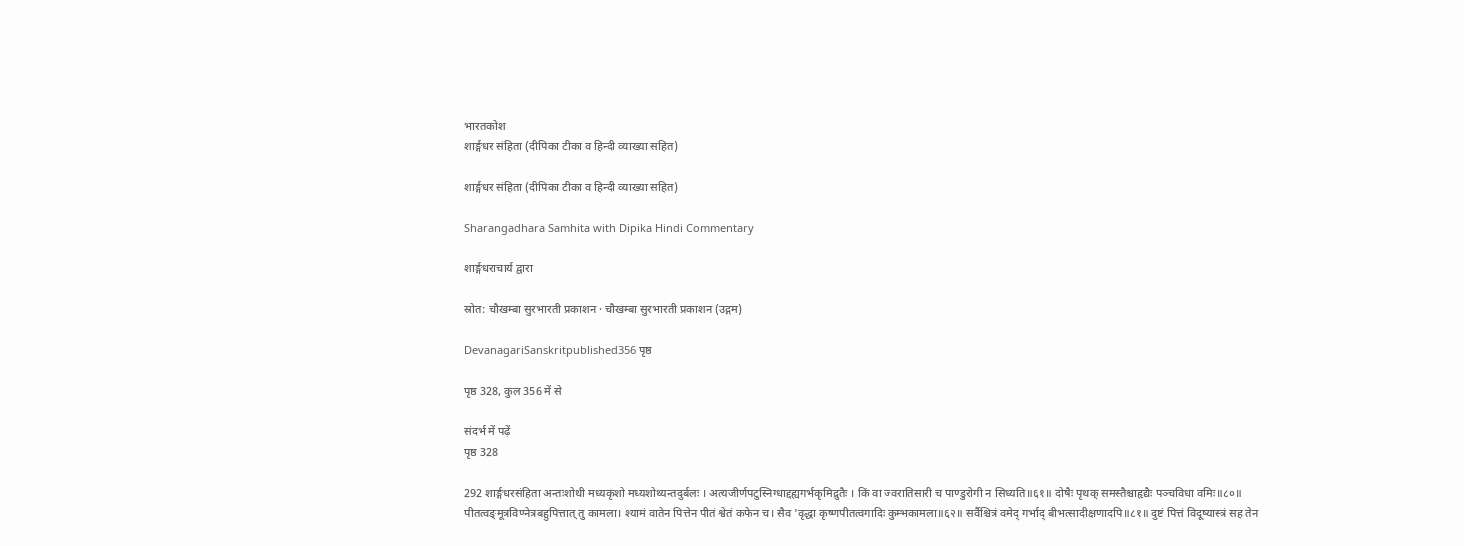भारतकोश
शार्ङ्गधर संहिता (दीपिका टीका व हिन्दी व्याख्या सहित)

शार्ङ्गधर संहिता (दीपिका टीका व हिन्दी व्याख्या सहित)

Sharangadhara Samhita with Dipika Hindi Commentary

शार्ङ्गधराचार्य द्वारा

स्रोत: चौखम्बा सुरभारती प्रकाशन · चौखम्बा सुरभारती प्रकाशन (उद्गम)

DevanagariSanskritpublished356 पृष्ठ

पृष्ठ 328, कुल 356 में से

संदर्भ में पढ़ें
पृष्ठ 328

292 शार्ङ्गधरसंहिता अन्तःशोथी मध्यकृशो मध्यशोथ्यन्तदुर्बलः । अत्यजीर्णपटुस्निग्धाद्दह्यगर्भकृमिद्रुतैः । किं वा ज्वरातिसारी च पाण्डुरोगी न सिध्यति॥६१॥ दोषैः पृथक् समस्तैश्चाहृद्यैः पञ्चविधा वमिः॥८०॥ पीतत्वङ्‌मूत्रविण्नेत्रबहुपित्तात् तु कामला। श्यामं वातेन पित्तेन पीतं श्वेतं कफेन च। सैव 'वृद्धा कृष्णपीतत्वगादिः कुम्भकामला॥६२॥ सर्वैश्चित्रं वमेद् गर्भाद् बीभत्सादीक्षणादपि॥८१॥ दुष्टं पित्तं विदूष्यास्त्रं सह तेन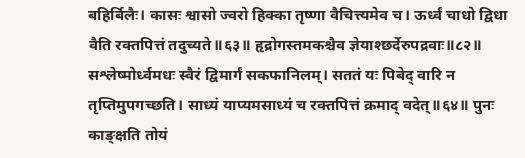बहिर्बिलैः। कासः श्वासो ज्वरो हिक्का तृष्णा वैचित्त्यमेव च। ऊर्ध्वं चाधो द्विधा वैति रक्तपित्तं तदुच्यते॥६३॥ हृद्रोगस्तमकश्चैव ज्ञेयाश्छर्देरुपद्रवाः॥८२॥ सश्लेष्मोर्ध्वमधः स्वैरं द्विमार्गं सकफानिलम्। सततं यः पिबेद् वारि न तृप्तिमुपगच्छति। साध्यं याप्यमसाध्यं च रक्तपित्तं क्रमाद् वदेत्॥६४॥ पुनः काङ्क्षति तोयं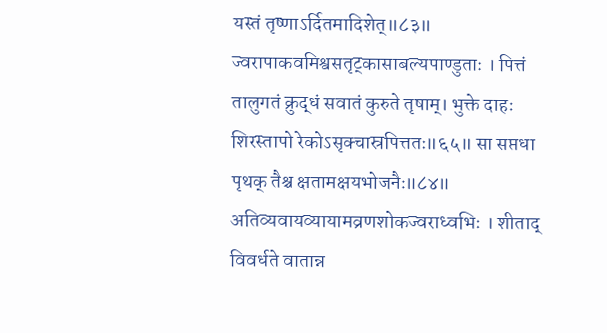यस्तं तृष्णाऽर्दितमादिशेत्॥८३॥ ज्वरापाकवमिश्वसतृट्कासाबल्यपाण्डुताः । पित्तं तालुगतं क्रुद्धं सवातं कुरुते तृषाम्। भुक्ते दाहः शिरस्तापो रेकोऽसृक्चास्रपित्ततः॥६५॥ सा सप्तधा पृथक् तैश्च क्षतामक्षयभोजनैः॥८४॥ अतिव्यवायव्यायामव्रणशोकज्वराध्वभिः । शीताद् विवर्धते वातान्न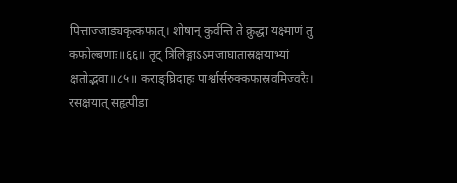पित्ताज्जाड्यकृत्कफात्। शोषान् कुर्वन्ति ते क्रुद्धा यक्ष्माणं तु कफोल्बणाः॥६६॥ तृट् त्रिलिङ्गाऽऽमजाघातास्रक्षयाभ्यां क्षतोद्भवा॥८५॥ कराङ्घ्रिदाहः पार्श्वार्सरुक्कफास्रवमिज्वरैः। रसक्षयात् सहृत्पीडा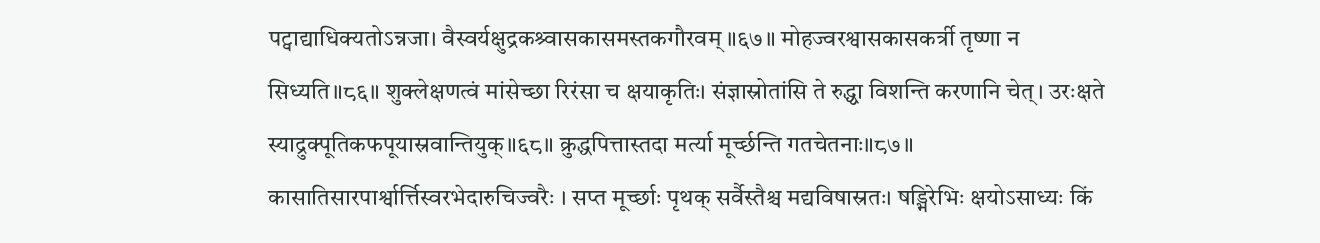पट्वाद्याधिक्यतोऽन्नजा। वैस्वर्यक्षुद्रकश्र्वासकासमस्तकगौरवम् ॥६७॥ मोहज्वरश्वासकासकर्त्री तृष्णा न सिध्यति॥८६॥ शुक्लेक्षणत्वं मांसेच्छा रिरंसा च क्षयाकृतिः। संज्ञास्रोतांसि ते रुद्ध्वा विशन्ति करणानि चेत्। उरःक्षते स्याद्रुक्पूतिकफपूयास्रवान्तियुक्॥६८॥ क्रुद्धपित्तास्तदा मर्त्या मूर्च्छन्ति गतचेतनाः॥८७॥ कासातिसारपार्श्वार्त्तिस्वरभेदारुचिज्वरैः । सप्त मूर्च्छाः पृथक् सर्वैस्तैश्च मद्यविषास्रतः। षड्भिरेभिः क्षयोऽसाध्यः किं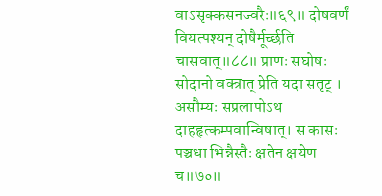वाऽसृक्कसनज्वरैः॥६९॥ दोषवर्णं वियत्पश्यन् दोषैर्मूर्च्छति चासवात्॥८८॥ प्राणः सघोषः सोदानो वक्त्रात् प्रेति यदा सतृट् । असौम्यः सप्रलापोऽथ दाहहृत्कम्पवान्विषात्। स कासः पञ्चधा भिन्नैस्तैः क्षतेन क्षयेण च॥७०॥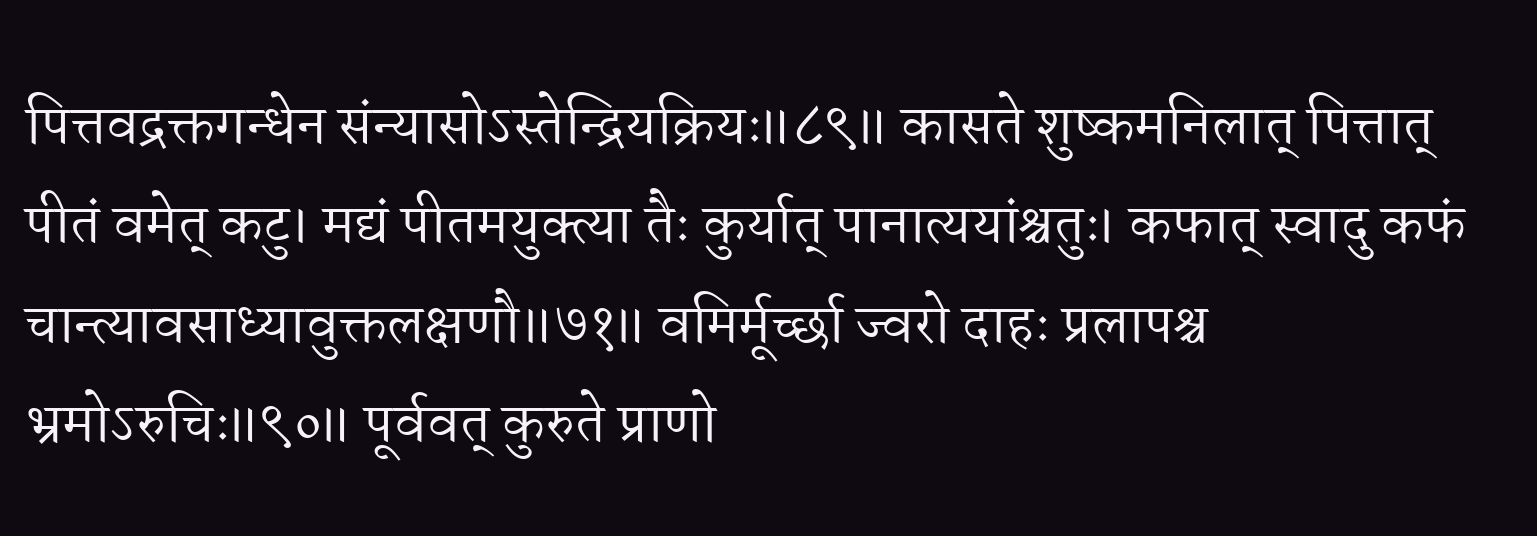पित्तवद्रक्तगन्धेन संन्यासोऽस्तेन्द्रियक्रियः॥८९॥ कासते शुष्कमनिलात् पित्तात् पीतं वमेत् कटु। मद्यं पीतमयुक्त्या तैः कुर्यात् पानात्ययांश्चतुः। कफात् स्वादु कफं चान्त्यावसाध्यावुक्तलक्षणौ॥७१॥ वमिर्मूर्च्छा ज्वरो दाहः प्रलापश्च भ्रमोऽरुचिः॥९०॥ पूर्ववत् कुरुते प्राणो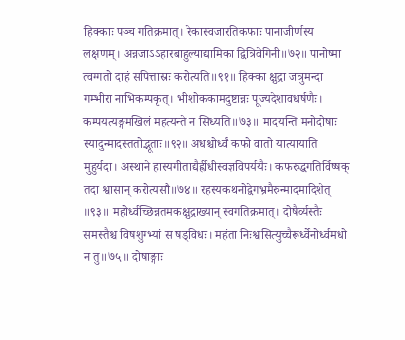हिक्काः पञ्च गतिक्रमात्। रेकास्वजारतिकफाः पानाजीर्णस्य लक्षणम्। अन्नजाऽऽहारबाहुल्याद्यामिका द्वित्रिवेगिनी॥७२॥ पानोष्मा त्वग्गतो दाहं सपित्तास्रः करोत्यति॥९१॥ हिक्का क्षुद्रा जत्रुमन्दा गम्भीरा नाभिकम्पकृत्। भीशोककामदुष्टान्नः पूज्यदेशावधर्षणैः। कम्पयत्यङ्गमखिलं महत्यन्ते न सिध्यति॥७३॥ मादयन्ति मनोदोषाः स्यादुन्मादस्ततोद्भूताः॥९२॥ अधश्चोर्ध्वं कफो वातो यात्यायाति मुहुर्यदा। अस्थाने हास्यगीताद्यैर्ह्रीधीस्वज्ञविपर्ययैः। कफरुद्धगतिर्विष्षक् तदा श्वासान् करोत्यसौ॥७४॥ रहस्यकथनोद्वेगभ्रमैरुन्मादमादिशेत् ॥९३॥ महोर्ध्वच्छिन्नतमकक्षुद्राख्यान् स्वगतिक्रमात्। दोषैर्व्यस्तैः समस्तैश्च विषशुग्भ्यां स षड्विधः। महंता निःश्वसित्युच्चैरूर्ध्वेनोर्ध्वमधो न तु॥७५॥ दोषाङ्गाः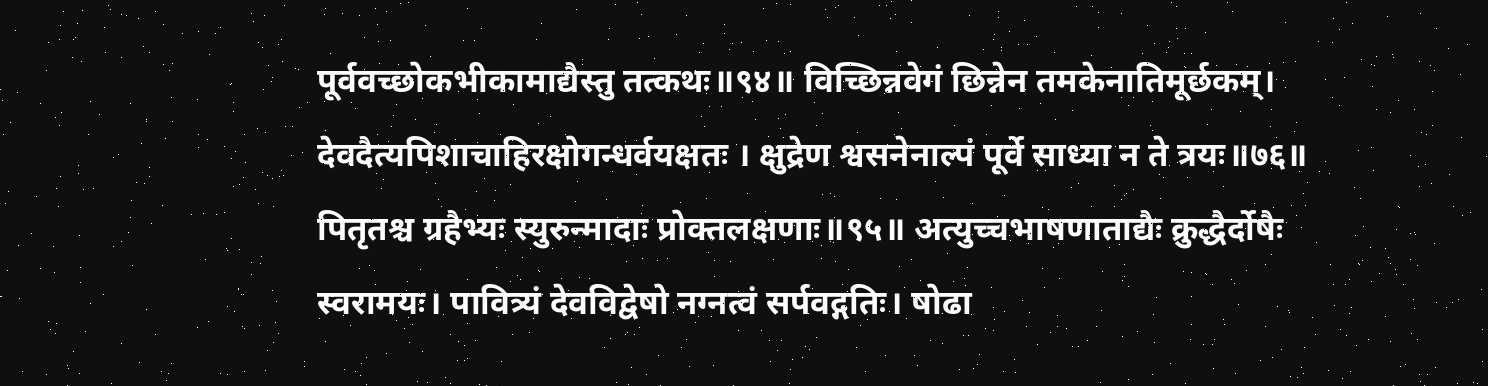पूर्ववच्छोकभीकामाद्यैस्तु तत्कथः॥९४॥ विच्छिन्नवेगं छिन्नेन तमकेनातिमूर्छकम्। देवदैत्यपिशाचाहिरक्षोगन्धर्वयक्षतः । क्षुद्रेण श्वसनेनाल्पं पूर्वे साध्या न ते त्रयः॥७६॥ पितृतश्च ग्रहैभ्यः स्युरुन्मादाः प्रोक्तलक्षणाः॥९५॥ अत्युच्चभाषणाताद्यैः क्रुद्धैर्दोषैः स्वरामयः। पावित्र्यं देवविद्वेषो नग्नत्वं सर्पवद्गतिः। षोढा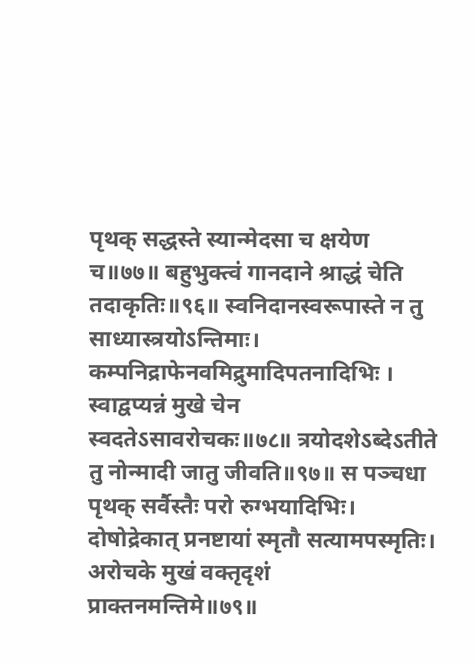पृथक् सद्धस्ते स्यान्मेदसा च क्षयेण च॥७७॥ बहुभुक्त्वं गानदाने श्राद्धं चेति तदाकृतिः॥९६॥ स्वनिदानस्वरूपास्ते न तु साध्यास्त्रयोऽन्तिमाः। कम्पनिद्राफेनवमिद्रुमादिपतनादिभिः । स्वाद्वप्यन्नं मुखे चेन स्वदतेऽसावरोचकः॥७८॥ त्रयोदशेऽब्देऽतीते तु नोन्मादी जातु जीवति॥९७॥ स पञ्चधा पृथक् सर्वैस्तैः परो रुग्भयादिभिः। दोषोद्रेकात् प्रनष्टायां स्मृतौ सत्यामपस्मृतिः। अरोचके मुखं वक्तृदृशं प्राक्तनमन्तिमे॥७९॥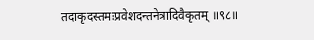तदाकृदस्तमःप्रवेशदन्तनेत्रादिवैकृतम् ॥९८॥